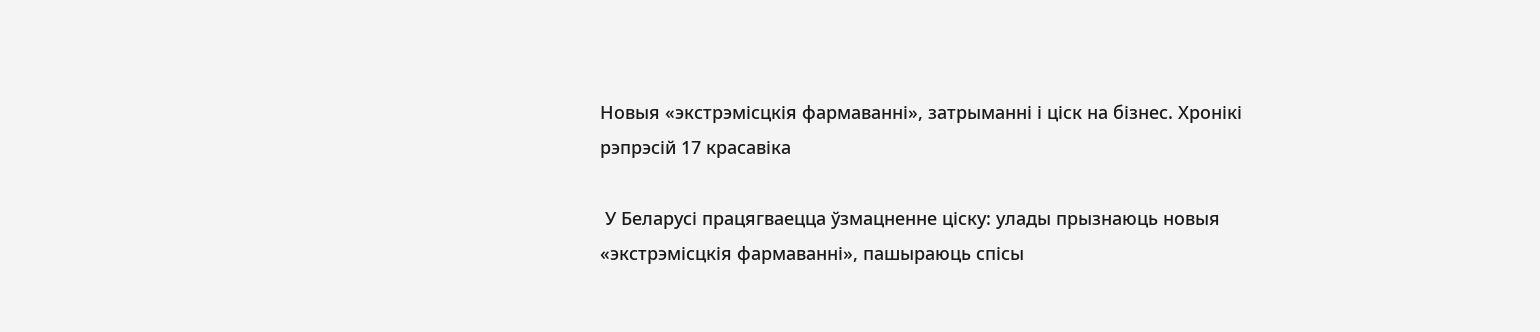Новыя «экстрэмісцкія фармаванні», затрыманні і ціск на бізнес. Хронікі рэпрэсій 17 красавіка

 У Беларусі працягваецца ўзмацненне ціску: улады прызнаюць новыя «экстрэмісцкія фармаванні», пашыраюць спісы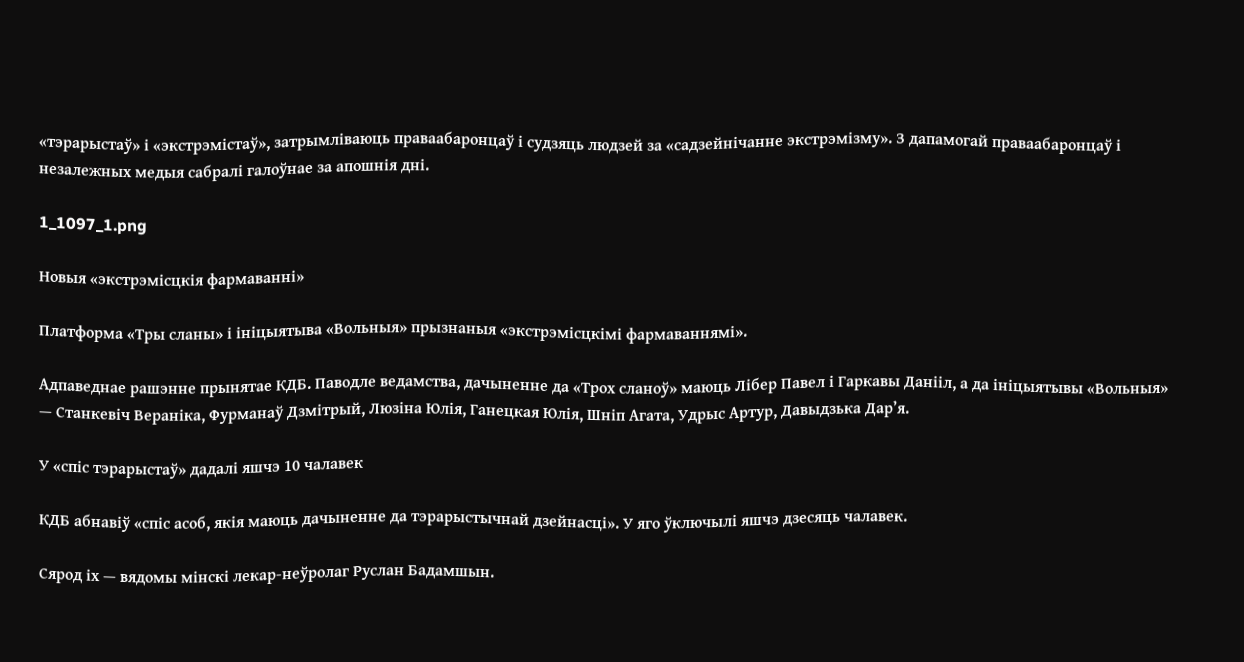«тэрарыстаў» і «экстрэмістаў», затрымліваюць праваабаронцаў і судзяць людзей за «садзейнічанне экстрэмізму». З дапамогай праваабаронцаў і незалежных медыя сабралі галоўнае за апошнія дні.

1_1097_1.png

Новыя «экстрэмісцкія фармаванні»

Платформа «Тры сланы» і ініцыятыва «Вольныя» прызнаныя «экстрэмісцкімі фармаваннямі».

Адпаведнае рашэнне прынятае КДБ. Паводле ведамства, дачыненне да «Трох сланоў» маюць Лібер Павел і Гаркавы Данііл, а да ініцыятывы «Вольныя» — Станкевіч Вераніка, Фурманаў Дзмітрый, Люзіна Юлія, Ганецкая Юлія, Шніп Агата, Удрыс Артур, Давыдзька Дар’я.

У «спіс тэрарыстаў» дадалі яшчэ 10 чалавек

КДБ абнавіў «спіс асоб, якія маюць дачыненне да тэрарыстычнай дзейнасці». У яго ўключылі яшчэ дзесяць чалавек.

Сярод іх — вядомы мінскі лекар-неўролаг Руслан Бадамшын.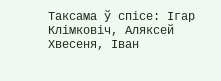Таксама ў спісе: Ігар Клімковіч, Аляксей Хвесеня, Іван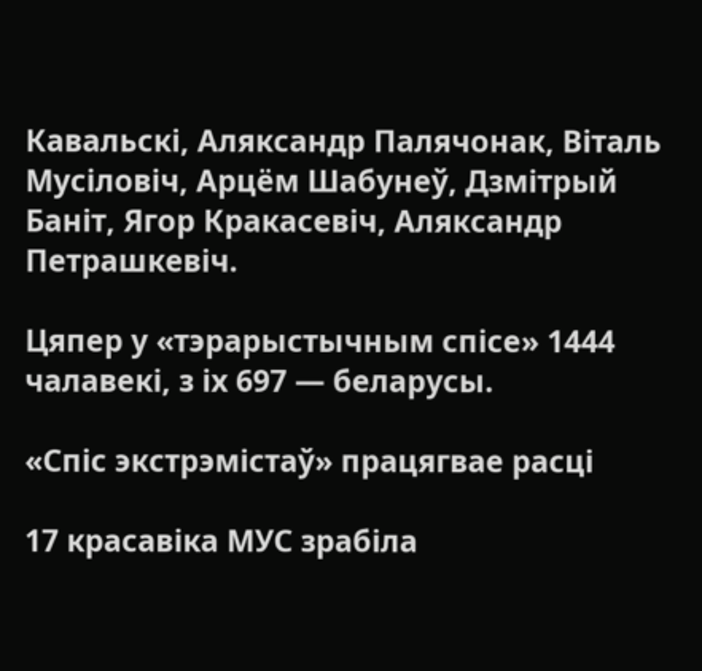Кавальскі, Аляксандр Палячонак, Віталь Мусіловіч, Арцём Шабунеў, Дзмітрый Баніт, Ягор Кракасевіч, Аляксандр Петрашкевіч.

Цяпер у «тэрарыстычным спісе» 1444 чалавекі, з іх 697 — беларусы.

«Спіс экстрэмістаў» працягвае расці

17 красавіка МУС зрабіла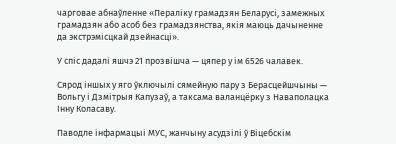чарговае абнаўленне «Пераліку грамадзян Беларусі, замежных грамадзян або асоб без грамадзянства, якія маюць дачыненне да экстрэмісцкай дзейнасці».

У спіс дадалі яшчэ 21 прозвішча — цяпер у ім 6526 чалавек.

Сярод іншых у яго ўключылі сямейную пару з Берасцейшчыны — Вольгу і Дзмітрыя Капузаў, а таксама валанцёрку з Наваполацка Інну Коласаву.

Паводле інфармацыі МУС, жанчыну асудзілі ў Віцебскім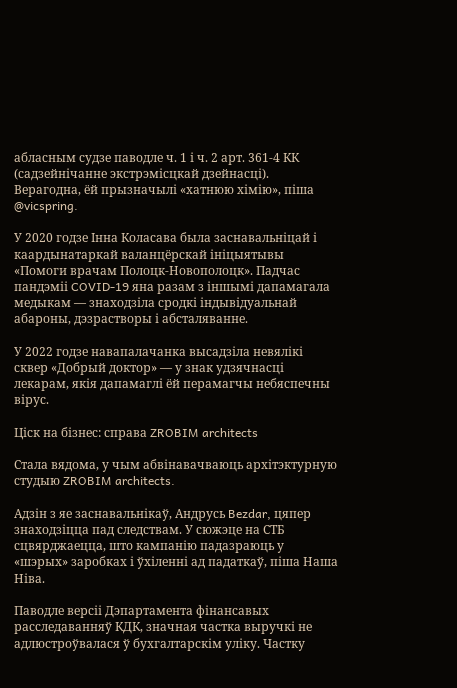абласным судзе паводле ч. 1 і ч. 2 арт. 361-4 КК (садзейнічанне экстрэмісцкай дзейнасці). Верагодна, ёй прызначылі «хатнюю хімію», піша @vicspring.

У 2020 годзе Інна Коласава была заснавальніцай і каардынатаркай валанцёрскай ініцыятывы «Помоги врачам Полоцк-Новополоцк». Падчас пандэміі COVID-19 яна разам з іншымі дапамагала медыкам — знаходзіла сродкі індывідуальнай абароны, дэзрастворы і абсталяванне.

У 2022 годзе навапалачанка высадзіла невялікі сквер «Добрый доктор» — у знак удзячнасці лекарам, якія дапамаглі ёй перамагчы небяспечны вірус.

Ціск на бізнес: справа ZROBIM architects

Стала вядома, у чым абвінавачваюць архітэктурную студыю ZROBIM architects.

Адзін з яе заснавальнікаў, Андрусь Bezdar, цяпер знаходзіцца пад следствам. У сюжэце на СТБ сцвярджаецца, што кампанію падазраюць у «шэрых» заробках і ўхіленні ад падаткаў, піша Наша Ніва.

Паводле версіі Дэпартамента фінансавых расследаванняў КДК, значная частка выручкі не адлюстроўвалася ў бухгалтарскім уліку. Частку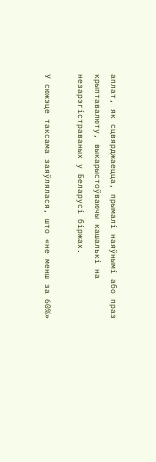аплат, як сцвярджаецца, прымалі наяўнымі або праз крыптавалюту, выкарыстоўваючы кашалькі на незарэгістраваных у Беларусі біржах.

У сюжэце таксама заяўлялася, што «не менш за 60%»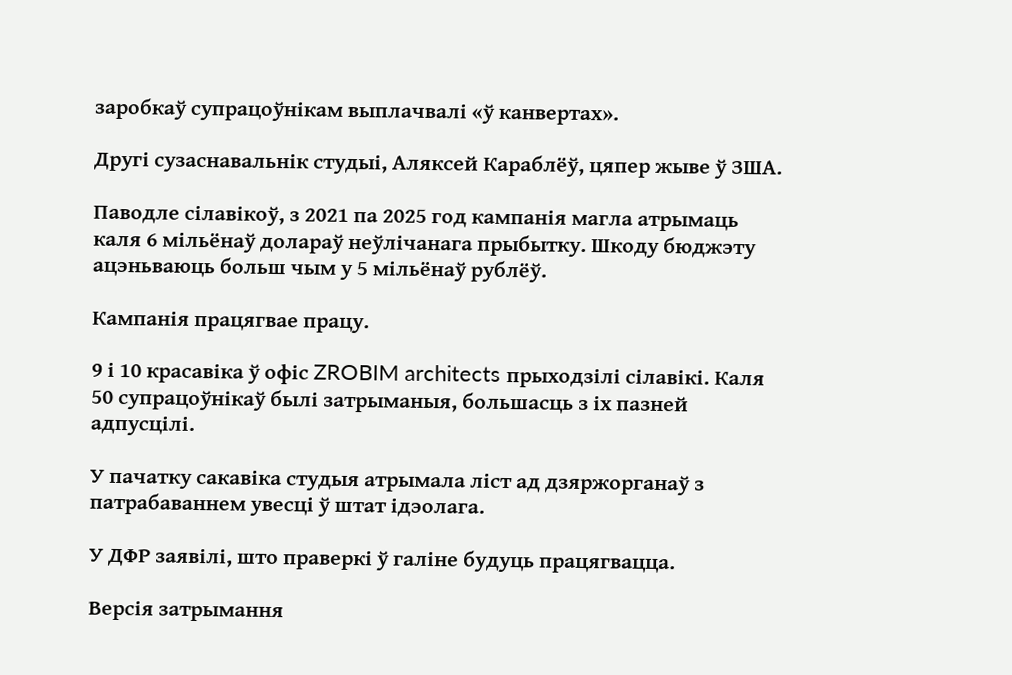заробкаў супрацоўнікам выплачвалі «ў канвертах».

Другі сузаснавальнік студыі, Аляксей Караблёў, цяпер жыве ў ЗША.

Паводле сілавікоў, з 2021 па 2025 год кампанія магла атрымаць каля 6 мільёнаў долараў неўлічанага прыбытку. Шкоду бюджэту ацэньваюць больш чым у 5 мільёнаў рублёў.

Кампанія працягвае працу.

9 і 10 красавіка ў офіс ZROBIM architects прыходзілі сілавікі. Каля 50 супрацоўнікаў былі затрыманыя, большасць з іх пазней адпусцілі.

У пачатку сакавіка студыя атрымала ліст ад дзяржорганаў з патрабаваннем увесці ў штат ідэолага.

У ДФР заявілі, што праверкі ў галіне будуць працягвацца.

Версія затрымання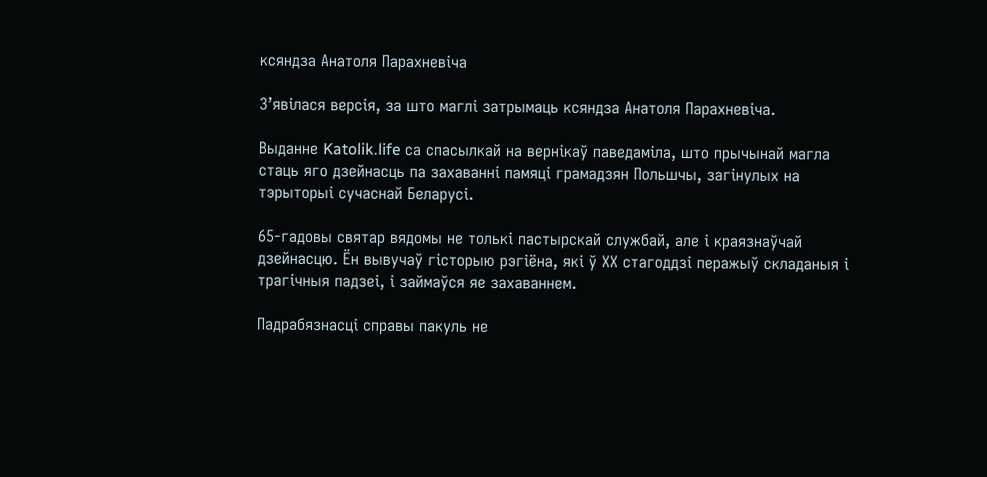ксяндза Анатоля Парахневіча

З’явілася версія, за што маглі затрымаць ксяндза Анатоля Парахневіча.

Выданне Katolik.life са спасылкай на вернікаў паведаміла, што прычынай магла стаць яго дзейнасць па захаванні памяці грамадзян Польшчы, загінулых на тэрыторыі сучаснай Беларусі.

65-гадовы святар вядомы не толькі пастырскай службай, але і краязнаўчай дзейнасцю. Ён вывучаў гісторыю рэгіёна, які ў ХХ стагоддзі перажыў складаныя і трагічныя падзеі, і займаўся яе захаваннем.

Падрабязнасці справы пакуль не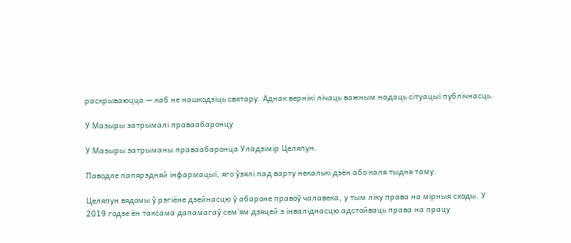раскрываюцца — каб не нашкодзіць святару. Аднак вернікі лічаць важным надаць сітуацыі публічнасць.

У Мазыры затрымалі праваабаронцу

У Мазыры затрыманы праваабаронца Уладзімір Целяпун.

Паводле папярэдняй інфармацыі, яго ўзялі пад варту некалькі дзён або каля тыдня таму.

Целяпун вядомы ў рэгіёне дзейнасцю ў абароне правоў чалавека, у тым ліку права на мірныя сходы. У 2019 годзе ён таксама дапамагаў сем’ям дзяцей з інваліднасцю адстойваць права на працу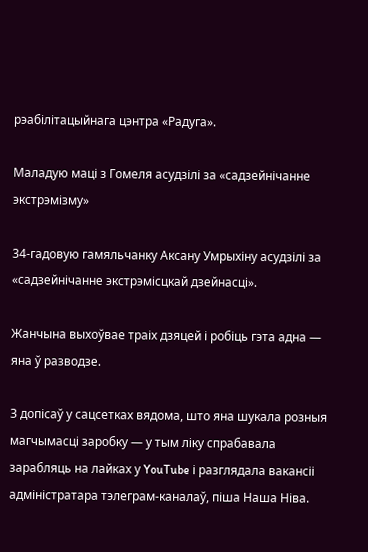рэабілітацыйнага цэнтра «Радуга».

Маладую маці з Гомеля асудзілі за «садзейнічанне экстрэмізму»

34-гадовую гамяльчанку Аксану Умрыхіну асудзілі за «садзейнічанне экстрэмісцкай дзейнасці».

Жанчына выхоўвае траіх дзяцей і робіць гэта адна — яна ў разводзе.

З допісаў у сацсетках вядома, што яна шукала розныя магчымасці заробку — у тым ліку спрабавала зарабляць на лайках у YouTube і разглядала вакансіі адміністратара тэлеграм-каналаў, піша Наша Ніва.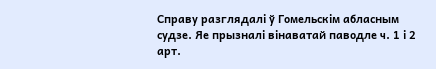Справу разглядалі ў Гомельскім абласным судзе. Яе прызналі вінаватай паводле ч. 1 і 2 арт.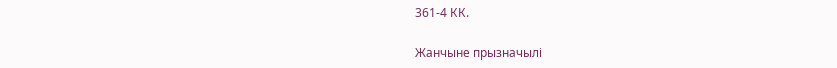361-4 КК.

Жанчыне прызначылі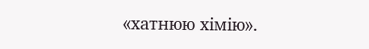«хатнюю хімію».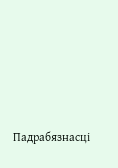Падрабязнасці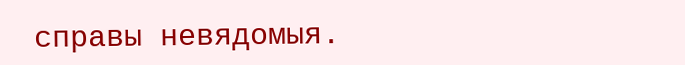справы невядомыя.